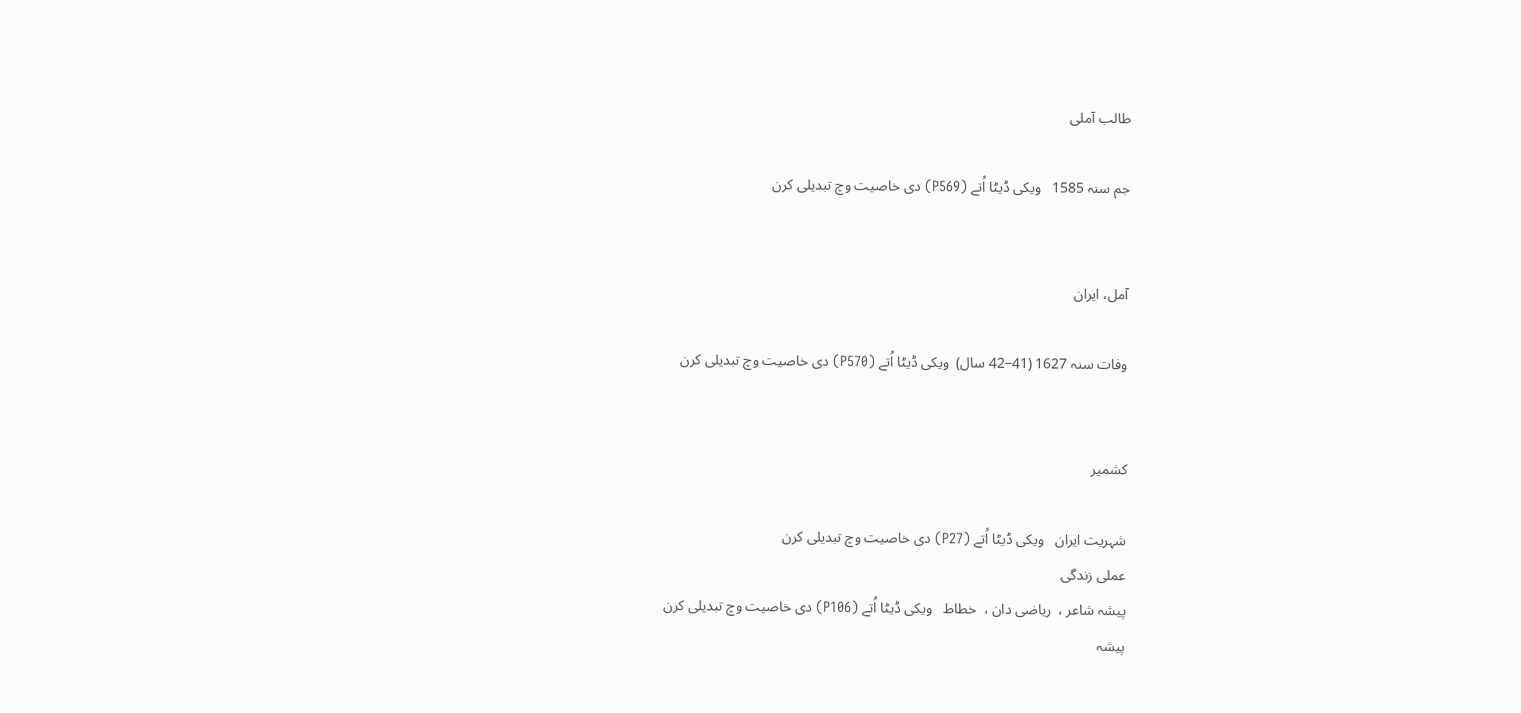طالب آملی

جم سنہ 1585   ویکی ڈیٹا اُتے (P569) دی خاصیت وچ تبدیلی کرن


آمل، ایران

وفات سنہ 1627 (41–42 سال)  ویکی ڈیٹا اُتے (P570) دی خاصیت وچ تبدیلی کرن


کشمیر

شہریت ایران   ویکی ڈیٹا اُتے (P27) دی خاصیت وچ تبدیلی کرن
عملی زندگی
پیشہ شاعر ،  ریاضی دان ،  خطاط   ویکی ڈیٹا اُتے (P106) دی خاصیت وچ تبدیلی کرن
پیشہ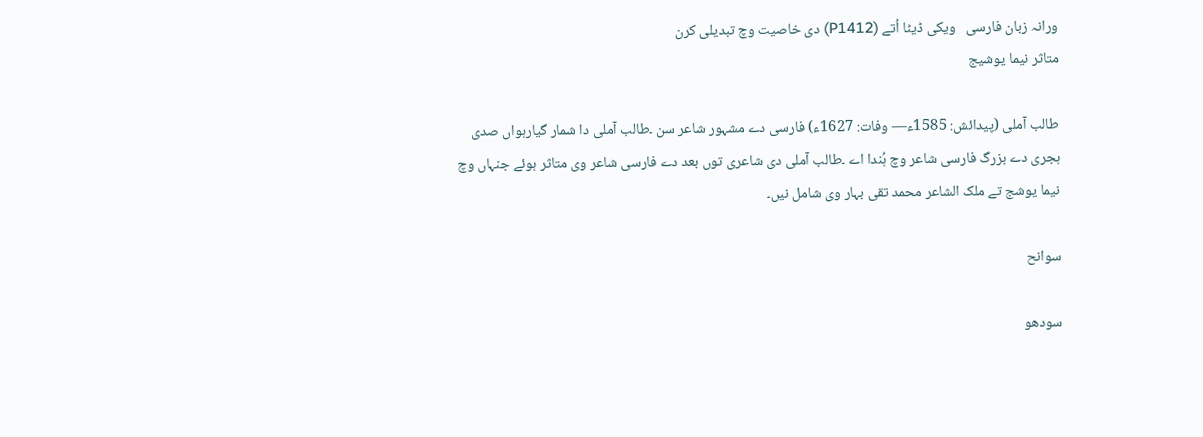ورانہ زبان فارسی   ویکی ڈیٹا اُتے (P1412) دی خاصیت وچ تبدیلی کرن
متاثر نیما یوشیج

طالب آملی (پیدائش: 1585ء— وفات: 1627ء) فارسی دے مشہور شاعر سن ۔طالب آملی دا شمار گیارہواں صدی ہجری دے بزرگ فارسی شاعر وچ ہُندا اے ۔طالب آملی دی شاعری توں بعد دے فارسی شاعر وی متاثر ہوئے جنہاں وچ نیما یوشج تے ملک الشاعر محمد تقی بہار وی شامل نيں۔

سوانح

سودھو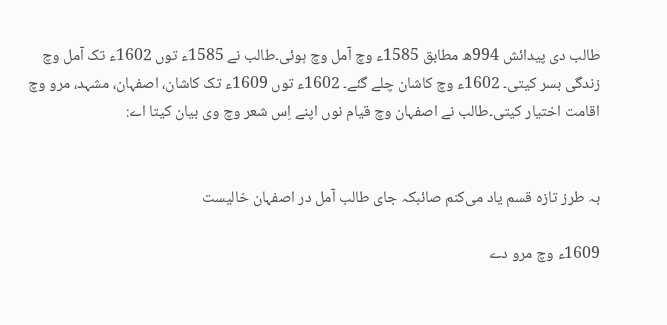طالب دی پیدائش 994ھ مطابق 1585ء وچ آمل وچ ہوئی۔طالب نے 1585ء توں 1602ء تک آمل وچ زندگی بسر کيتی۔ 1602ء وچ کاشان چلے گئے۔ 1602ء توں 1609ء تک کاشان، اصفہان، مشہد، مرو وچ اقامت اختیار کيتی۔طالب نے اصفہان وچ قیام نوں اپنے اِس شعر وچ وی بیان کیتا اے:


بہ طرز تازه قسم یاد می‌کنم صائبکہ جای طالب آمل در اصفہان خالیست

1609ء وچ مرو دے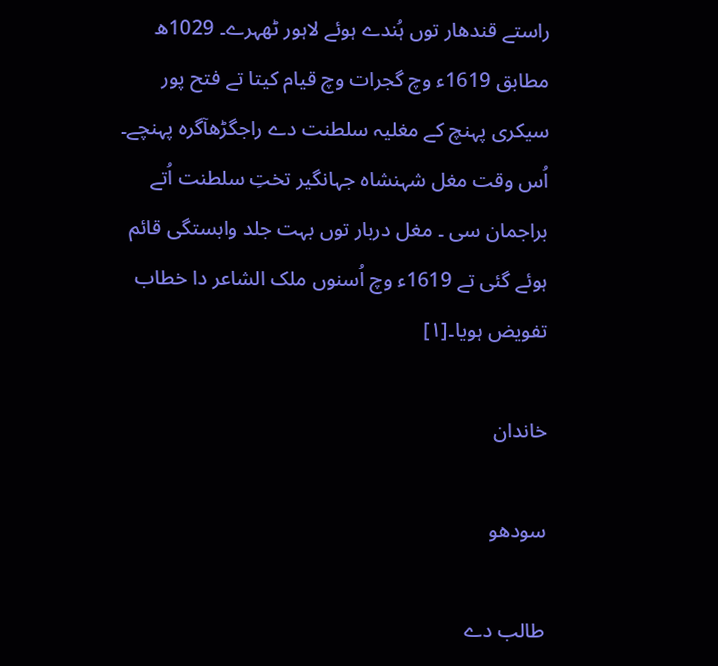راستے قندھار توں ہُندے ہوئے لاہور ٹھہرے۔ 1029ھ مطابق 1619ء وچ گجرات وچ قیام کیتا تے فتح پور سیکری پہنچ کے مغلیہ سلطنت دے راجگڑھآگرہ پہنچے۔ اُس وقت مغل شہنشاہ جہانگیر تختِ سلطنت اُتے براجمان سی ۔ مغل دربار توں بہت جلد وابستگی قائم ہوئے گئی تے 1619ء وچ اُسنوں ملک الشاعر دا خطاب تفویض ہويا۔[۱]

خاندان

سودھو

طالب دے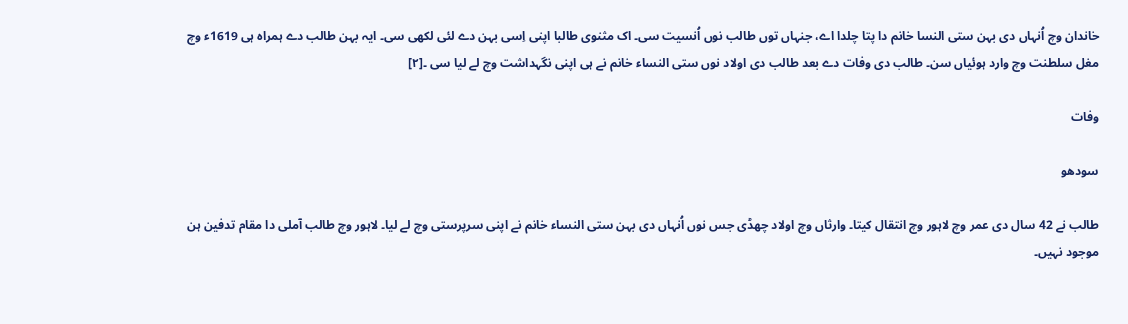خاندان وچ اُنہاں دی بہن ستی النسا خانم دا پتا چلدا اے، جنہاں توں طالب نوں اُنسیت سی۔ اک مثنوی طالبا اپنی اِسی بہن دے لئی لکھی سی۔ ایہ بہن طالب دے ہمراہ ہی 1619ء وچ مغل سلطنت وچ وارد ہوئیاں سن۔ طالب دی وفات دے بعد طالب دی اولاد نوں ستی النساء خانم نے ہی اپنی نگہداشت وچ لے لیا سی ۔[۲]

وفات

سودھو

طالب نے 42 سال دی عمر وچ لاہور وچ انتقال کیتا۔ وارثاں وچ اولاد چھڈی جس نوں اُنہاں دی بہن ستی النساء خانم نے اپنی سرپرستی وچ لے لیا۔ لاہور وچ طالب آملی دا مقام تدفین ہن موجود نہيں۔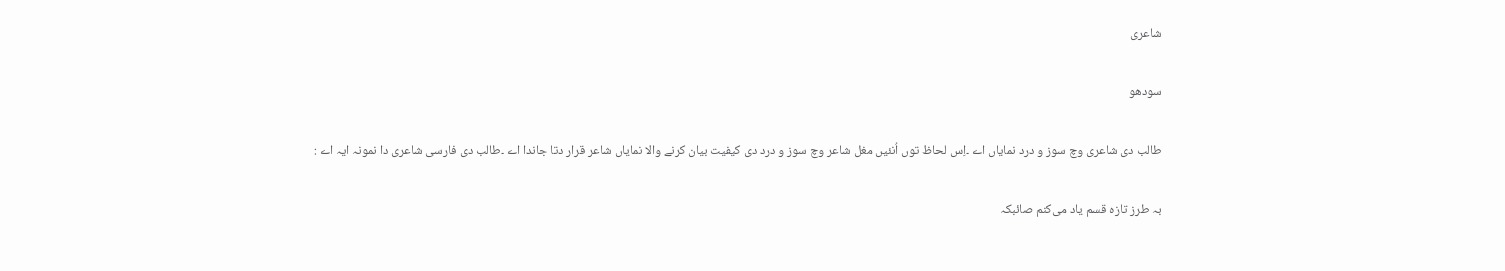شاعری

سودھو

طالب دی شاعری وچ سوز و درد نمایاں اے ۔اِس لحاظ توں اُنئيں مغل شاعر وچ سوز و درد دی کیفیت بیان کرنے والا نمایاں شاعر قرار دتا جاندا اے ۔طالب دی فارسی شاعری دا نمونہ ایہ اے :

بہ طرز تازه قسم یاد می‌کنم صائبکہ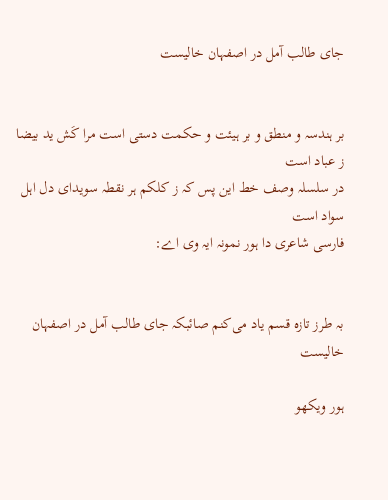جای طالب آمل در اصفہان خالیست


بر ہندسہ و منطق و بر ہیئت و حکمت دستی است مرا کَش ید بیضا ز عباد است
در سلسلہ وصف خط این پس کہ ز کلکم ہر نقطہ سویدای دل اہل سواد است
فارسی شاعری دا ہور نمونہ ایہ وی اے:


بہ طرز تازه قسم یاد می‌کنم صائبکہ جای طالب آمل در اصفہان خالیست

ہور ویکھو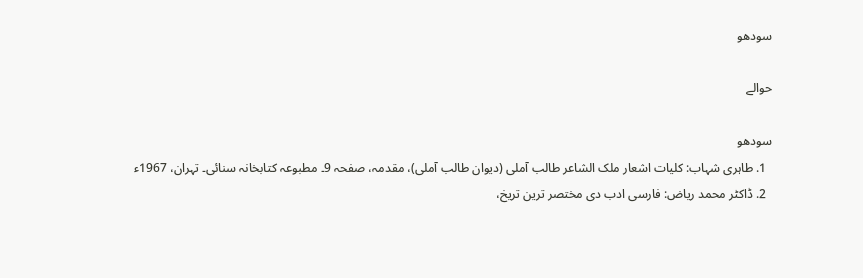سودھو

حوالے

سودھو
  1. طاہری شہاب: کلیات اشعار ملک الشاعر طالب آملی (دیوان طالب آملی)، مقدمہ، صفحہ 9۔ مطبوعہ کتابخانہ سنائی۔ تہران، 1967ء
  2. ڈاکٹر محمد ریاض: فارسی ادب دی مختصر ترین تریخ،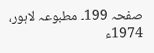صفحہ 199۔ مطبوعہ لاہور، 1974ء